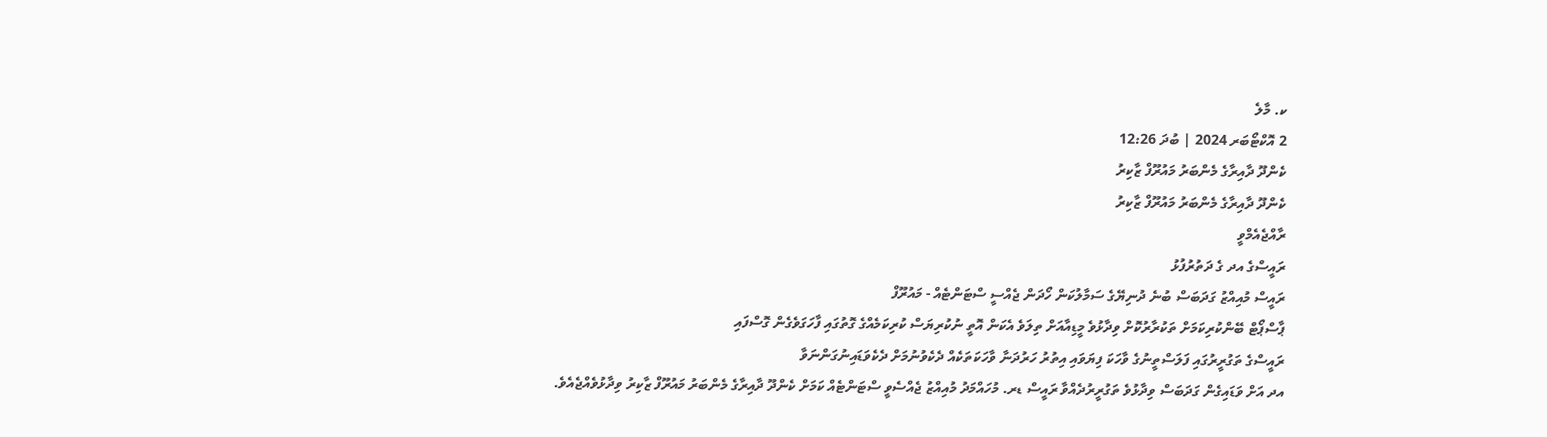ކ. މާލެ
2 އޮކްޓޯބަރ 2024 | ބުދަ 12:26
ކެންދޫ ދާއިރާގެ މެންބަރު މައުރޫފް ޒާކިރު
ކެންދޫ ދާއިރާގެ މެންބަރު މައުރޫފް ޒާކިރު
ރާއްޖެއެމްވީ
ރައީސްގެ އދ ގެ ދަތުރުފުޅު
ރައީސް މުއިއްޒު ގަދަބަސް ބުނެ ދުނިޔޭގެ ސަމާލުކަން ހޯދަން ޖެއްސީ ސްޓަންޓެއް - މައުރޫފް
ޕާސްޕޯޓް ބޭންކުރިކަމަށް ތަކުރާރުކޮށް ވިދާޅުވެ މީޑިއާއަށް ތިލަވެ އެކަން އޮތީ ނުކުރިޔަސް ކުރިކަމެއްގެ ގޮތުގައި ފާހަގަވެގެން ގޮސްފައި
ރައީސްގެ ތަގުރީރުގައި ފަލަސްތީނުގެ ވާހަކަ ފިޔަވައި އިތުރު ހަރުދަނާ ވާހަކަތަކެއް ދެކެވުނުމަށް ދެކެވަޑައިނުގަންނަވާ
އދ އަށް ވަޑައިގެން ގަދަބަސް ވިދާޅުވެ ތަގުރީރުދެއްވާ ރައީސް ޑރ. މުހައްމަދު މުއިއްޒު ޖެއްސެވީ ސްޓަންޓެއް ކަމަށް ކެންދޫ ދާއިރާގެ މެންބަރު މައުރޫފް ޒާކިރު ވިދާޅުވެއްޖެއެވެ.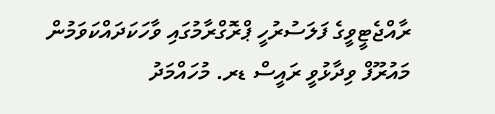ރާއްޖެޓީވީގެ ފަލަސުރުހީ ޕްރޮގްރާމުގައި ވާހަކަދައްކަވަމުން މައުރޫފް ވިދާޅުވީ ރައީސް ޑރ. މުހައްމަދު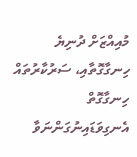މުއިއްޒަށް ދުނިޔެ ހިނގާގޮތާއި، ސަރުކާރުތައް ހިނގާގޮތް އެނގިވަޑައިނުގަންނަވާ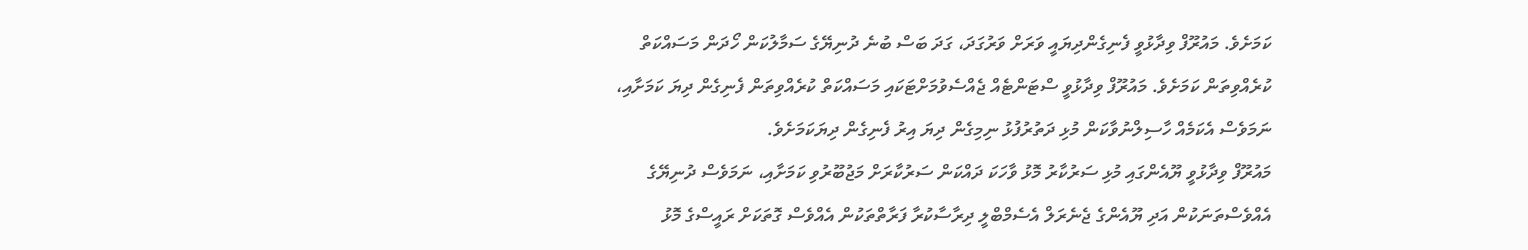ކަމަށެވެ. މައުރޫފް ވިދާޅުވީ ފެނިގެންދިޔައީ ވަރަށް ވަރުގަދަ، ގަދަ ބަސް ބުނެ ދުނިޔޭގެ ސަމާލުކަން ހޯދަން މަސައްކަތް ކުރެއްވިތަން ކަމަށެވެ. މައުރޫފް ވިދާޅުވީ ސްޓަންޓެއް ޖެއްސެވުމަށްޓަކައި މަސައްކަތް ކުރެއްވިތަން ފެނިގެން ދިޔަ ކަމަށާއި، ނަމަވެސް އެކަމެއް ހާސިލްނުވާކަން މުޅި ދަތުރުފުޅު ނިމިގެން ދިޔަ އިރު ފެނިގެން ދިޔަކަމަށެވެ.
މައުރޫފް ވިދާޅުވީ ޔޫއެންގައި މުޅި ސަރުކާރު މޮޅު ވާހަކަ ދައްކަން ސަރުކާރަށް މަޖުބޫރުވި ކަމަށާއި، ނަމަވެސް ދުނިޔޭގެ އެއްވެސްތަނަކުން އަދި ޔޫއެންގެ ޖެނެރަލް އެސެމްބްލީ ދިރާސާކުރާ ފަރާތްތަކުން އެއްވެސް ގޮތަކަށް ރައީސްގެ މޮޅު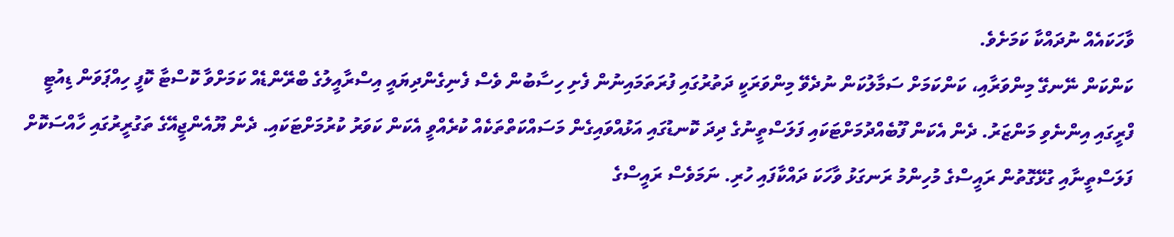ވާހަކައެއް ނުދައްކާ ކަމަށެވެ.
ކަންކަން ނޭނގޭ މިންވަރާއި، ކަންކަމަށް ސަމާލުކަން ނުދެވޭ މިންވަރަކީ ދަތުރުގައި ފުރަތަމައިނުން ފެށި ހިސާބުން ވެސް ފެނިގެންދިޔައީ އިސްރާއީލުގެ ބްރޭންޑެއް ކަމަށްވާ ކޮސްޓާ ކޮފީ ހިއްޕަވަން ޑިއުޓީ ފްރީގައި އިންނެވި މަންޒަރު. ދެން އެކަން ފޫބެއްދުމަށްޓަކައި ފަލަސްތީނުގެ ދިދަ ކޮނޑުގައި އަޅުއްވައިގެން މަސައްކަތްތަކެއް ކުރެއްވީ އެކަން ކަވަރު ކުރުމަށްޓަކައި. ދެން ޔޫއެންޖީއޭގެ ތަގުރީރުގައި ހާއްސަކޮށް ފަލަސްތީނާއި ގުޅޭގޮތުން ރައީސްގެ މުހިންމު ރަނގަޅު ވާހަކަ ދައްކާފައި ހުރި. ނަމަވެސް ރައީސްގެ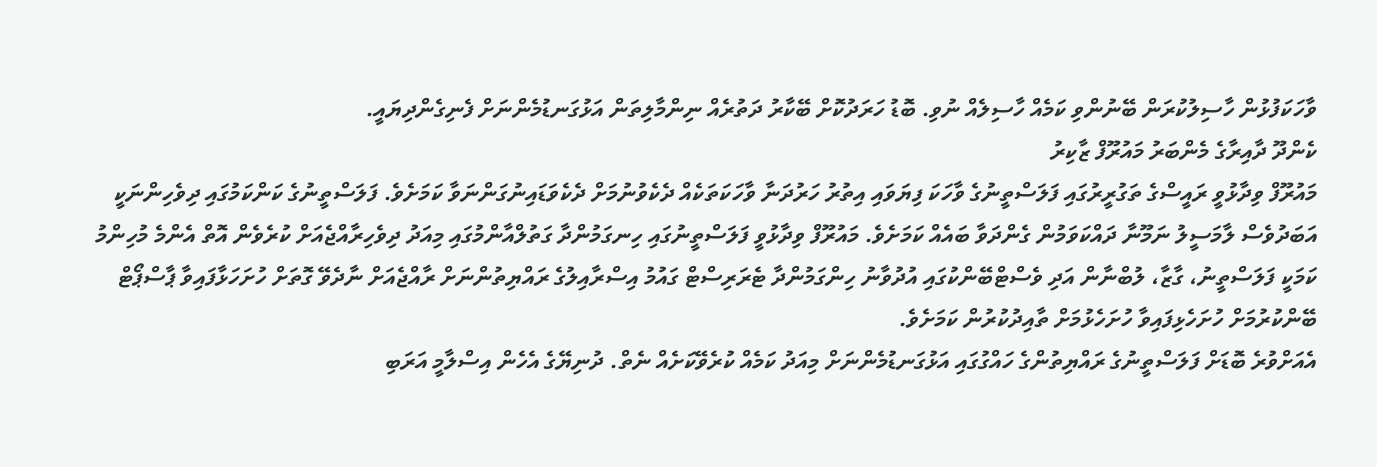ވާހަކަފުޅުން ހާސިލުކުރަން ބޭނުންވި ކަމެއް ހާސިލެއް ނުވި. ބޮޑު ހަރަދުކޮށް ބޭކާރު ދަތުރެއް ނިންމާލިތަން އަޅުގަނޑުމެންނަށް ފެނިގެންދިޔައީ.
ކެންދޫ ދާއިރާގެ މެންބަރު މައުރޫފް ޒާކިރު
މައުރޫފް ވިދާޅުވީ ރައީސްގެ ތަގުރީރުގައި ފަލަސްތީނުގެ ވާހަކަ ފިޔަވައި އިތުރު ހަރުދަނާ ވާހަކަތަކެއް ދެކެވުނުމަށް ދެކެވަޑައިނުގަންނަވާ ކަމަށެވެ. ފަލަސްތީނުގެ ކަންކަމުގައި ދިވެހިންނަކީ އަބަދުވެސް ލާމަސީލު ނަމޫނާ ދައްކަވަމުން ގެންދަވާ ބައެއް ކަމަށެވެ. މައުރޫފް ވިދާޅުވީ ފަލަސްތީނުގައި ހިނގަމުންދާ ގަތުލްއާންމުގައި މިއަދު ދިވެހިރާއްޖެއަށް ކުރެވެން އޮތް އެންމެ މުހިންމު ކަމަކީ ފަލަސްތީނު، ގާޒާ، ލުބްނާން އަދި ވެސްޓްބޭންކުގައި އުދުވާނު ހިންގަމުންދާ ޓެރަރިސްޓް ގައުމު އިސްރާއިލުގެ ރައްޔިތުންނަށް ރާއްޖެއަށް ނާދެވޭ ގޮތަށް ހުށަހަޅާފައިވާ ޕާސްޕޯޓް ބޭންކުރުމަށް ހުށަހެޅިފައިވާ ހުށަހެޅުމަށް ތާއިދުކުރުން ކަމަށެވެ.
އެއަށްވުރެ ބޮޑަށް ފަލަސްތީނުގެ ރައްޔިތުންގެ ހައްގުގައި އަޅުގަނޑުމެންނަށް މިއަދު ކަމެއް ކުރެވޭކަށެއް ނެތް. ދުނިޔޭގެ އެހެން އިސްލާމީ އަރަބި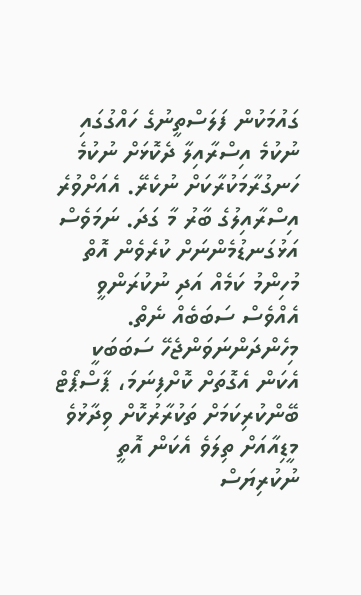ގައުމަކުން ފަލަސްތީނުގެ ހައްގުގައި ނުކުމެ އިސްރާއިލާ ދެކޮޅަށް ނުކުމެ ހަނގުރާމަކުރާކަށް ނުކެރޭ. އެއަށްވުރެ އިސްރާއިލުގެ ބާރު މާ ގަދަ. ނަމަވެސް އަޅުގަނޑުމެންނަށް ކުރެވެން އޮތް މުހިންމު ކަމެއް އަދި ނުކުރަންވީ އެއްވެސް ސަބަބެއް ނެތް. މިހެންދަންނަވަންޖެހޭ ސަބަބަކީ އެކަން އެގޮތަށް ކޮށްފިނަމަ، ޕާސްޕޯޓް ބޭންކުރިކަމަށް ތަކުރާރުކޮށް ވިދާޅުވެ މީޑިއާއަށް ތިލަވެ އެކަން އޮތީ ނުކުރިޔަސް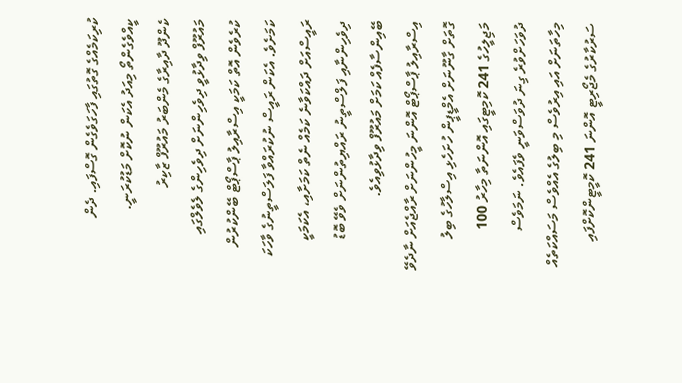ކުރިކަމެއްގެ ގޮތުގައި ފާހަގަވެގެން ގޮސްފައި. ދެން ކީއްވެގެންތޯ މިއަދު އެކަން ނުކޮށް މަޑުކުރަނީ.
ކެންދޫ ދާއިރާގެ މެންބަރު މައުރޫފް ޒާކިރު
މައުރޫފް ވިދާޅުވީ ދިވެހިންނަށް ދިވެހިންގެ ލެވެލްގައި ކުރެވެން އޮތް ކަމަކީ އިސްރާއިލު ޕާސްޕޯޓް ބޭންކުރުން ކަމަށެވެ. އެކަން ރައީސް ނުކުރައްވާ ފަލަސްތީނުގެ ވާހަކަ ރައީސްއަށް ދައްކަވާނެ ކަމެއް ނެތް ކަމަށާއި، އެކަމަކީ ދިވެހިންނާއި ފަލްސްތީނު ރައްޔިތުންނަށް ވެވޭ ބޮޑު ބޭއިންސާފެއް ކަމަށް މައުރޫފް ވިދާޅުވިއެވެ.
އިސްރާއިލު ޕާސްޕޯޓް އޮންނަ މީހުންނަށް ރާއްޖެއަށް ނާދެވޭ ގޮތަށް ގާނޫނަށް އެމްޑީޕީން ހުށަހެޅި އިސްލާހުގެ ބިލު މަޖިލީހުގެ 241 ކޮމިޓީގައި އޮންނަތާ މިހާރު 100 ދުވަހަށްވުރެ ގިނަ ދުވަސްވަނީ ވެފައެވެ. ނަމަވެސް މިހާތަނަށް އައި އިރުވެސް މި ބިލުގެ އެއްވެސް މަސައްކަތެއް ސަރުކާރުގެ މެޖޯރިޓީ އޮންނަ 241 ކޮމީޓީންކޮށްފައި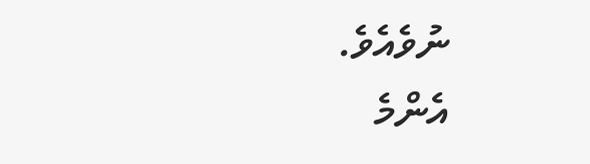ނުވެއެވެ.
އެންމެ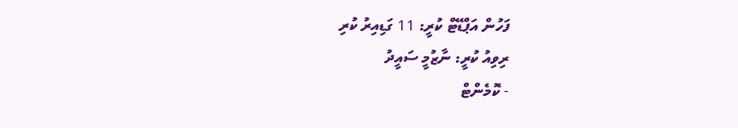ފަހުން އަޕްޑޭޓް ކުރީ: 11 ގަޑިއިރު ކުރި
ރިވިއު ކުރީ: ނާޒުމީ ސައީދު
- ކޮމެންޓް